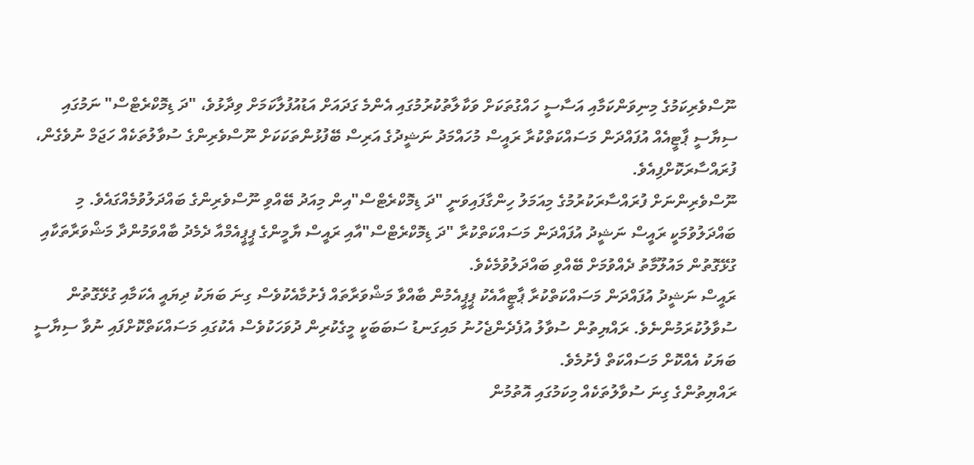ނޫސްވެރިކަމުގެ މިނިވަންކަމާއި އަސާސީ ހައްގުތަކަށް ވަކާލާތުކުރުމުގައި އެންމެ ގަދައަށް އަޑުއުފުލާކަމަށް ވިދާޅުވެ، "ދަ ޑިމޮކްރެޓްސް" ނަމުގައި ސިޔާސީ ޕާޓީއެއް އުފައްދަން މަސައްކަތްކުރާ ރައީސް މުހައްމަދު ނަޝީދުގެ އަރިސް ބޭފުޅުންތަކަކަށް ނޫސްވެރިންގެ ސުވާލުތަކެއް ހަޖަމް ނުވެގެން، ފުރައްސާރަކޮށްފިއެވެ.
ނޫސްވެރިންނަށް ފުރައްސާރަކުރުމުގެ މިއަމަލު ހިންގާފައިވަނީ "ދަ ޑިމޮކްރެޓްސް"އިން މިއަދު ބޭއްވި ނޫސްވެރިންގެ ބައްދަލުވުމެއްގައެވެ. މި ބައްދަލުވުމަކީ ރައީސް ނަޝީދު އުފައްދަން މަސައްކަތްކުރާ "ދަ ޑިމޮކްރެޓްސް"އާއި ރައީސް ޔާމީންގެ ޕީޕީއެމްއާ ދެމެދު ބާއްވަމުންދާ މަޝްވަރާތަކާއި ގުޅޭގޮތުން މައުލޫމާތު ދެއްވުމަށް ބޭއްވި ބައްދަލުވުމެކެވެ.
ރައީސް ނަޝީދު އުފައްދަން މަސައްކަތްކުރާ ޕާޓީއާއެކު ޕީޕީއެމުން ބާއްވާ މަޝްވަރާތައް ފެށުމާއެކުވެސް ގިނަ ބަޔަކު ދިޔައީ އެކަމާއި ގުޅޭގޮތުން ސުވާލުކުރަމުންނެވެ. ރައްޔިތުން ސުވާލު އުފެދެންޖެހުނު މައިގަނޑު ސަބަބަކީ މީގެކުރިން ދުވަހަކުވެސް އެކުގައި މަސައްކަތްކޮށްފައި ނުވާ ސިޔާސީ ބަޔަކު އެއްކޮށް މަސައްކަތް ފެށުމެވެ.
ރައްޔިތުންގެ ގިނަ ސުވާލުތަކެއް މިކަމުގައި އޮތުމުން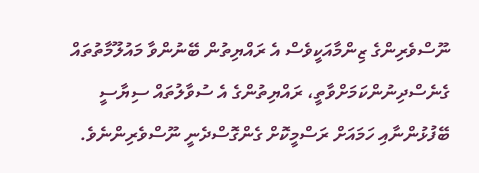ނޫސްވެރިންގެ ޒިންމާއަކީވެސް އެ ރައްޔިތުން ބޭނުންވާ މައުލޫމާތުތައް ގެނެސްދިނުންކަމަށްވާތީ، ރައްޔިތުންގެ އެ ސުވާލުތައް ސިޔާސީ ބޭފުޅުންނާއި ހަމައަށް ރަސްމީކޮށް ގެންގޮސްދެނީ ނޫސްވެރިންނެވެ.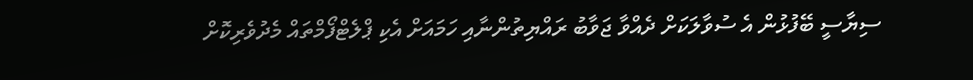ސިޔާސީ ބޭފުޅުން އެ ސުވާލަކަށް ދެއްވާ ޖަވާބު ރައްޔިތުންނާއި ހަމައަށް އެކި ޕްލެޓްފޯމްތައް މެދުވެރިކޮށް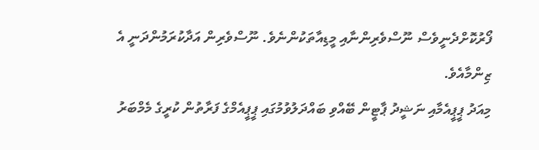ފޯރުކޮށްދެނީވެސް ނޫސްވެރިންނާއި މީޑިއާތަކުންނެވެ. ނޫސްވެރިން އަދާކުރަމުންދަނީ އެ ޒިންމާއެވެ.
މިއަދު ޕީޕީއެމާއި ނަޝީދު ޕާޓީން ބޭއްވި ބައްދަލުވުމުގައި ޕީޕީއެމްގެ ފަރާތުން ކުރީގެ މެމްބަރު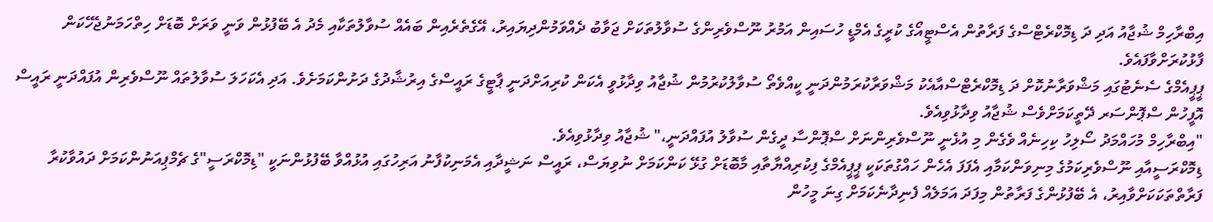އިބްރާހިމް ޝުޖާއު އަދި ދަ ޑިމޮކްރެޓްސްގެ ފަރާތުން އެސްޓީއޯގެ ކުރީގެ އެމްޑީ ހުސައިން އަމުރު ނޫސްވެރިންގެ ސުވާލުތަކަށް ޖަވާބު ދެއްވަމުންދިޔައިރު، އޭގެތެރެއިން ބައެއް ސުވާލުތަކާއި މެދު އެ ބޭފުޅުން ވަނީ ވަރަށް ބޮޑަށް ހިތްހަމަނުޖެހޭކަން ފާޅުކުރަށްވާފައެވެ.
ޕީޕީއެމްގެ ސެނެޓުގައި މަޝްވަރާނުކޮށް ދަ ޑިމޮކްރެޓްސްއާއެކު މަޝްވަރާކުރަމުންދަނީ ކީއްވެތޯ ސުވާލުކުރުމުން ޝުޖާއު ވިދާޅުވީ އެކަން ކުރިއަށްދަނީ ޕާޓީގެ ރައީސްގެ އިރުޝާދުގެ ދަށުންކަމަށެވެ. އަދި އެކަހަލަ ސުވާލުތައް ނޫސްވެރިން އުފައްދަނީ ރައީސް އޮފީހުން ސްޕޮންސަރ ދޭތީކަމަށްވެސް ޝުޖާއު ވިދާޅުވިއެވެ.
"އިބްރާހިމް މުހައްމަދު ސޯލިހު ކިހިނެއް ވެގެން މި އުޅެނީ ނޫސްވެރިންނަށް ސްޕޮންސާ ދީގެން ސުވާލު އުފައްދަނީ،" ޝުޖާއު ވިދާޅުވިއެވެ.
ޑިމޮކްރަސީއާއި ނޫސްވެރިކަމުގެ މިނިވަންކަމާއި އެފަފަ އެހެން ހައްގުތަކަކީ ޕީޕީއެމްގެ ފިކުރިއްޔާތާއި މާބޮޑަށް ގުޅޭ ކަންކަމަށް ނުވިޔަސް، ރައީސް ނަޝީދާއި އެމަނިކުފާނު އަރިހުގައި އުޅުއްވާ ބޭފުޅުންނަކީ "ޑިމޮކްރަސީ"ގެ ޗެމްޕިއަނުންކަމަށް ދައުވާކުރާ ފަރާތްތަކަކަށްވާއިރު، އެ ބޭފުޅުންގެ ފަރާތުން މިފަދަ އަމަލެއް ފެނިދާނެކަމަށް ގިނަ މީހުން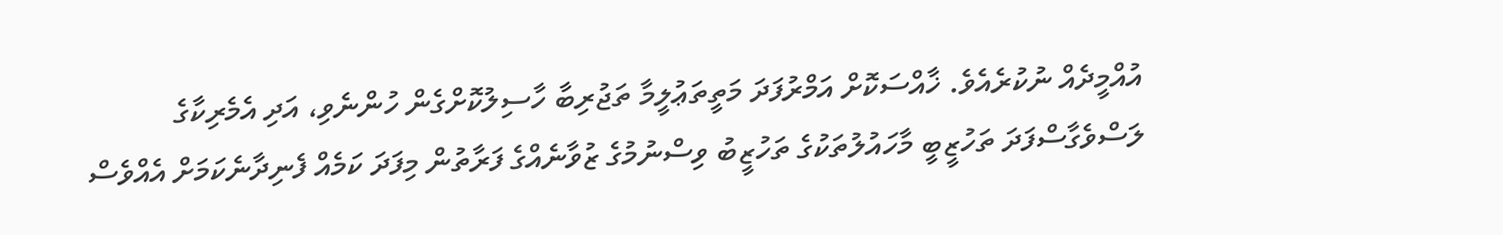އުއްމީދެއް ނުކުރެއެވެ. ޚާއްސަކޮށް އަމްރުފަދަ މަތީތަޢުލީމާ ތަޖުރިބާ ހާސިލުކޮށްގެން ހުންނެވި، އަދި އެމެރިކާގެ ލަސްވެގާސްފަދަ ތަހުޒީބީ މާހައުލުތަކުގެ ތަހުޒީބު ވިސްނުމުގެ ޒުވާނެއްގެ ފަރާތުން މިފަދަ ކަމެއް ފެނިދާނެކަމަށް އެއްވެސް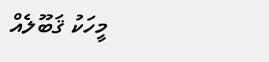މީހަކު ޤަބޫލެއް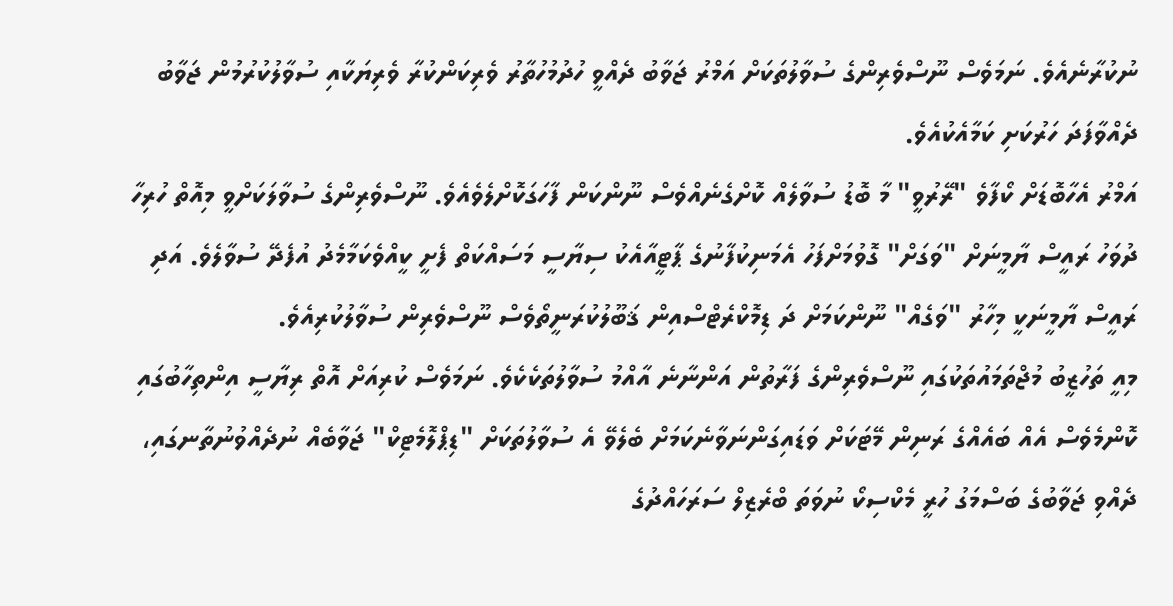ނުކުރާނެއެވެ. ނަމަވެސް ނޫސްވެރިންގެ ސުވާލުތަކަށް އަމްރު ޖަވާބު ދެއްވީ ހުދުމުހުތާރު ވެރިކަންކުރާ ވެރިޔަކާއި ސުވާލުކުރުމުން ޖަވާބު ދެއްވާފަދަ ހަރުކަށި ކަމާއެކުއެވެ.
އަމްރު އެހާބޮޑަށް ކޯފާވެ "ރޭރުވީ" މާ ބޮޑު ސުވާލެއް ކޮށްގެނެއްވެސް ނޫންކަން ފާހަގަކޮށްލެވެއެވެ. ނޫސްވެރިންގެ ސުވާލަކަށްވީ މިއޮތް ހުރިހާ ދުވަހު ރައީސް ޔާމީނަށް "ވަގަށް" ގޮވުމަށްފަހު އެމަނިކުފާނުގެ ޕާޓީއާއެކު ސިޔާސީ މަސައްކަތް ފެށީ ކީއްވެކަމާމެދު އުފެދޭ ސުވާލެވެ. އަދި ރައީސް ޔާމީނަކީ މިހާރު "ވަގެއް" ނޫންކަމަށް ދަ ޑިމޮކްރެޓްސްއިން ޤަބޫލުކުރަނީތޯވެސް ނޫސްވެރިން ސުވާލުކުރިއެވެ.
މިއީ ތަހުޒީބު މުޖްތަމައުތަކުގައި ނޫސްވެރިންގެ ފަރާތުން އަންނާނެ އާއްމު ސުވާލުތަކެކެވެ. ނަމަވެސް ކުރިއަށް އޮތް ރިޔާސީ އިންތިހާބުގައި ކޮންމެވެސް އެއް ބައެއްގެ ރަނިން މޭޓަކަށް ވަޑައިގަންނަވާނެކަމަށް ބެލެވޭ އެ ސުވާލުތަކަށް "ޑިޕްލޮމެޓިކް" ޖަވާބެއް ނުދެއްވުނުތާނގައި، ދެއްވި ޖަވާބުގެ ބަސްމަގު ހުރީ މެކްސިކޯ ނުވަތަ ބްރެޒިލް ސަރަހައްދުގެ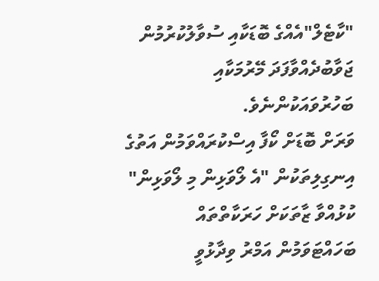"ކާޓެލް"އެއްގެ ބޮޑަކާއި ސުވާލުކުރުމުން ޖަވާބުދެއްވާފަދަ މޭރުމަކާއި ބަހުރުވައަކުންނެވެ.
ވަރަށް ބޮޑަށް ކޯފާ އިސްކުރައްވަމުން އަތުގެ އިނގިލިތަކުން "އެ ލޯވަޅިން މި ލޯވަޅިން" ކުޅުއްވާ ޒާތަކަށް ހަރަކާތްތައް ބަހައްޓަވަމުން އަމްރު ވިދާޅުވީ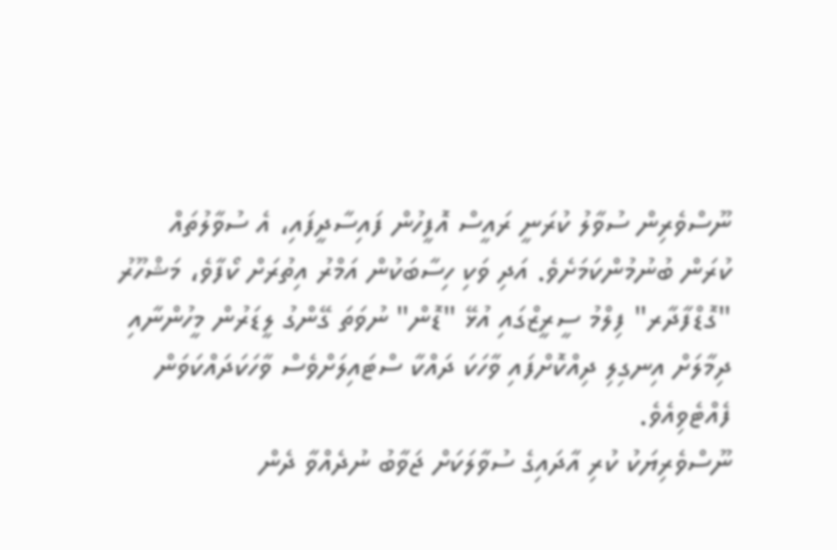ނޫސްވެރިން ސުވާލު ކުރަނީ ރައީސް އޮފީހުން ފައިސާދީފައި، އެ ސުވާލުތައް ކުރަން ބުނުމުންކަމަށެވެ. އަދި ވަކި ހިސާބަކުން އަމްރު އިތުރަށް ކޯފާވެ، މަޝްހޫރު "ގޮޑްފާދާރ" ފިލްމު ސީރީޒްގައި އުޅޭ "ޑޮން" ނުވަތަ ގޭންގު ލީޑަރުން މީހުންނާއި ދިމާލަށް އިނގިލި ދިއްކޮށްފައި ވާހަކަ ދައްކާ ސްޓައިލަށްވެސް ވާހަކަދައްކަވަން ފެއްޓެވިއެވެ.
ނޫސްވެރިޔަކު ކުރި އާދައިގެ ސުވާލަކަށް ޖަވާބު ނުދެއްވާ ދެން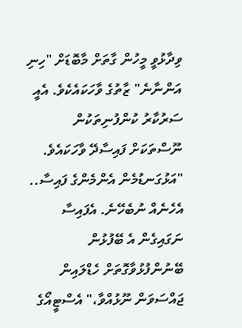ވިދާޅުވީ މީހުން ގާތަށް މާބޮޑަށް "ހިނި އަންނާނެ" ޒާތުގެ ވާހަކައެކެވެ. އެއީ ސަރުކާރު ކުންފުނިތަކުން ނޫސްތަކަށް ފައިސާދޭ ވާހަކައެވެ.
"އަޅުގަނޑުމެން އެންމެންގެ ފައިސާ.. އެހެނެއް ނުބެހޭނެ. އެފައިސާ ނަގައިގެން އެ ބޭފުޅުން ބޭނުންފުޅުވާގޮތަށް ހެޑްލައިން ޖައްސަވަން ނޫޅުއްވާ،" އެސްޓީއޯގެ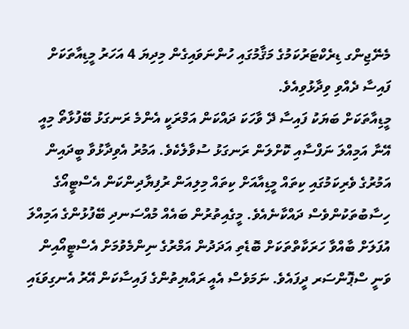މެނޭޖިންގ ޑިރެކްޓަރުކަމުގެ މަޤާމުގައި ހުންނަވައިގެން މިދިޔަ 4 އަހަރު މީޑިއާތަކަށް ފައިސާ ދެއްވި ވިދާޅުވިއެވެ.
މީޑިއާތަކަށް ބަޔަކު ފައިސާ ދޭ ވާހަކަ ދައްކަން އަމްރަކީ އެންމެ ރަނގަޅު ބޭފުޅާތޯ މިއީ އޭނާ އަމިއްލަ ނަފްސާއި ކޮށްލަން ރަނގަޅު ސުވާލެކެވެ. އަމުރު އެވިދާޅުވާ ބީދައިން އަމުރުގެ ވެރިކަމުގައި ކިތައް މީޑިއާއަށް ކިތައް މިލިއަން ރުފިޔާދިންކަން އެސްޓީއޯގެ ހިސާބުތަކުންވެސް ދައްކާނެއެވެ. މީގެއިތުރުން ބައެއް މުއްސަނދި ބޭފުޅުންގެ އަމިއްލަ އުފަލަށް ބާއްވާ ހަރަކާތްތަކަށް ބޮޑެތި އަދަދުން އަމްރުގެ ނިންމެވުމަށް އެސްޓީއޯއިން ވަނީ ސްޕޮންސަރ ދީފައެވެ. ނަމަވެސް އެއީ ރައްޔިތުންގެ ފައިސާކަން އޭރު އެނގިވަޑައި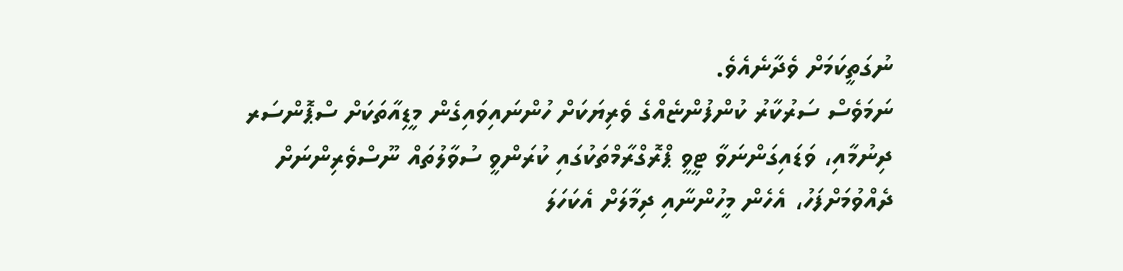ނުގަތީކަމަށް ވެދާނެއެވެ.
ނަމަވެސް ސަރުކާރު ކުންފުންޏެއްގެ ވެރިޔަކަށް ހުންނައިވައިގެން މީޑިއާތަކަށް ސްޕޮންސަރ ދިނުމާއި، ވަޑައިގަންނަވާ ޓީވީ ޕްރޮގްރާމްތަކުގައި ކުރަންވީ ސުވާލުތައް ނޫސްވެރިންނަށް ދެއްވުމަށްފަހު، އެހެން މީހުންނާއި ދިމާލަށް އެކަހަލަ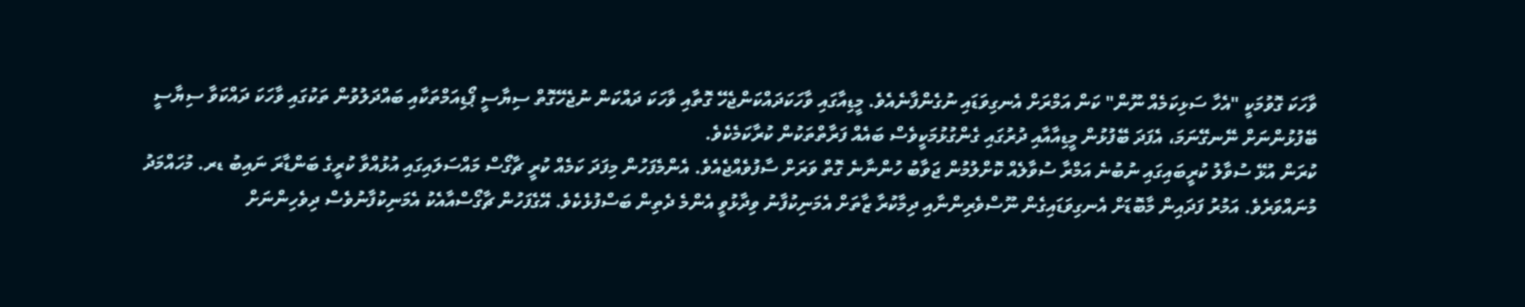ވާހަކަ ގޮވުމަކީ "އެހާ ސަޅިކަމެއް ނޫން" ކަން އަމްރަށް އެނގިވަޑައި ނުގެންފާނެއެވެ. މީޑިއާގައި ވާހަކަދައްކަންޖެހޭ ގޮތާއި ވާހަކަ ދައްކަން ނުޖެހޭގޮތް ސިޔާސީ ޕޯޑިއަމްތަކާއި ބައްދަލުވުން ތަކުގައި ވާހަކަ ދައްކަވާ ސިޔާސީ ބޭފުޅުންނަށް ނޭނގޭނަމަ، އެފަދަ ބޭފުޅުން މީޑިއާއާއި ދުރުގައި ގެންގުޅުމަކީވެސް ބައެއް ފަރާތްތަކުން ކުރާކަމެކެވެ.
ކުރަން އުޅޭ ސުވާލު ކުރީބައިގައި ނުބުނެ އަމްރާ ސުވާލެއް ކޮށްލުމުން ޖަވާބު ހުންނާނެ ގޮތް ވަރަށް ސާފުވެއްޖެއެވެ. އެންމެފަހުން މިފަދަ ކަމެއް ކުރީ ޗާގޯސް މައްސަލައިގައި އުޅުއްވާ ކުރީގެ ބަންޑާރަ ނައިބު ޑރ. މުހައްމަދު މުނައްވަރެވެ. އަމުރު ފަދައިން މާބޮޑަށް އެނގިވަޑައިގެން ނޫސްވެރިންނާއި ދިމާކުރާ ޒާތަށް އެމަނިކުފާނު ވިދާޅުވީ އެންމެ ދެތިން ބަސްފުޅެކެވެ. އޭގެފަހުން ޗާގޯސްއާއެކު އެމަނިކުފާނުވެސް ދިވެހިންނަށް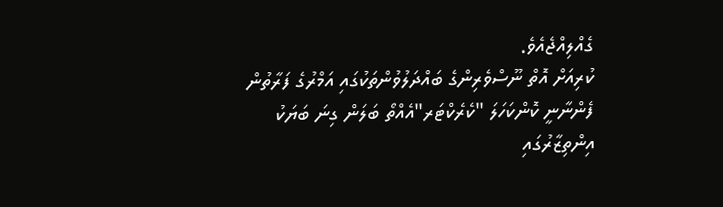ގެއްލިއްޖެއެވެ.
ކުރިއަށް އޮތް ނޫސްވެރިންގެ ބައްދަލުވުންތަކުގައި އަމްރުގެ ފަރާތުން ފެންނާނީ ކޮންކަހަލަ "ކެރެކްޓަރ"އެއްތޯ ބަލަން ގިނަ ބަޔަކު އިންތިޒާރުގައި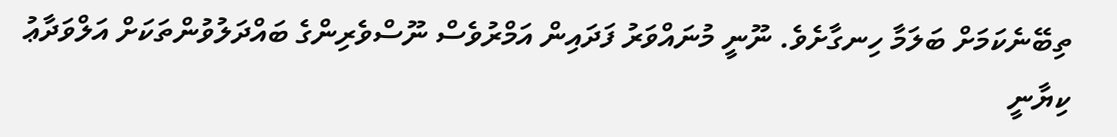ތިބޭނެކަމަށް ބަލަމާ ހިނގާށެވެ. ނޫނީ މުނައްވަރު ފަދައިން އަމްރުވެސް ނޫސްވެރިންގެ ބައްދަލުވުންތަކަށް އަލްވަދާޢު ކިޔާނީ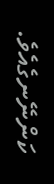ކަންނޭނގެއެވެ.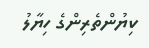ކިޔުންތެރިންގެ ހިޔާލު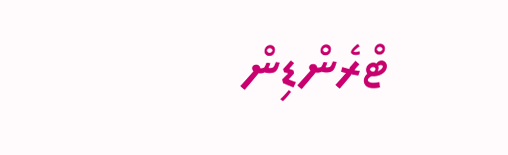ޓްރެންޑިން